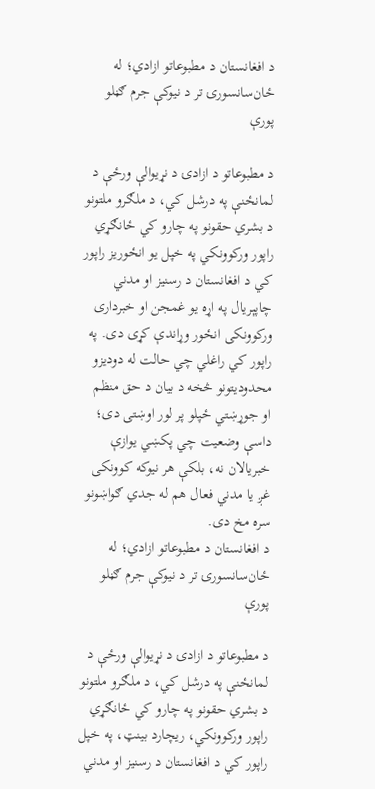د افغانستان د مطبوعاتو ازادي؛ له ځان‌سانسورۍ تر د نیوکې جرم ګڼلو پورې

د مطبوعاتو د ازادۍ د نړيوالې ورځې د لمانځنې په درشل کي، د ملګرو ملتونو د بشري حقونو په چارو کي ځانګړي راپور ورکوونکي په خپل يو انځوريز راپور کي د افغانستان د رسنيز او مدني چاپېريال په اړه يو غمجن او خبرداری ورکوونکی انځور وړاندې کړی دی. په راپور کي راغلي چي حالت له دوديزو محدوديتونو څخه د بیان د حق منظم او جوړښتي ځپلو پر لور اوښتی دی؛ داسې وضعيت چي پکښي يوازې خبريالان نه، بلکې هر نیوکه کوونکی غږ يا مدني فعال هم له جدي ګواښونو سره مخ دی.
د افغانستان د مطبوعاتو ازادي؛ له ځان‌سانسورۍ تر د نیوکې جرم ګڼلو پورې

د مطبوعاتو د ازادۍ د نړيوالې ورځې د لمانځنې په درشل کي، د ملګرو ملتونو د بشري حقونو په چارو کي ځانګړي راپور ورکوونکي، ريچارد بينټ، په خپل راپور کي د افغانستان د رسنيز او مدني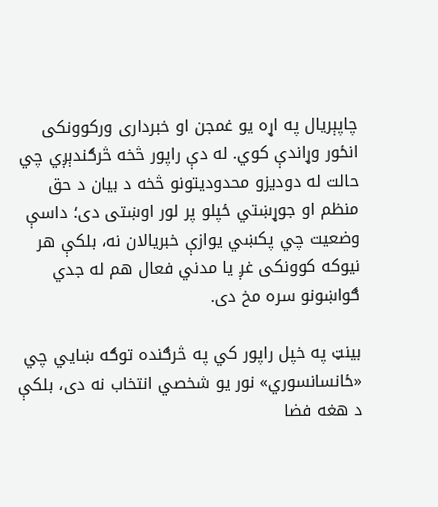چاپېريال په اړه يو غمجن او خبرداری ورکوونکی انځور وړاندې کوي. له دې راپور څخه څرګندېږي چي حالت له دوديزو محدوديتونو څخه د بیان د حق منظم او جوړښتي ځپلو پر لور اوښتی دی؛ داسې وضعيت چي پکښي يوازې خبريالان نه، بلکې هر نیوکه کوونکی غږ يا مدني فعال هم له جدي ګواښونو سره مخ دی.

بینټ په خپل راپور کي په څرګنده توګه ښايي چي «ځانسانسوري» نور يو شخصي انتخاب نه دی، بلکې د هغه فضا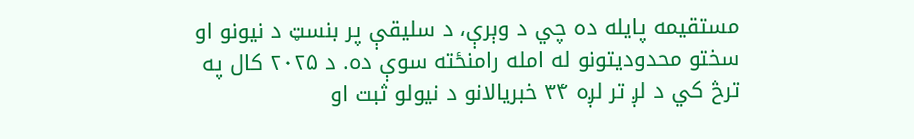مستقيمه پايله ده چي د وېرې، د سليقې پر بنسټ د نيونو او سختو محدوديتونو له امله رامنځته سوې ده. د ۲۰۲۵ کال په ترڅ کي د لږ تر لږه ۳۴ خبريالانو د نيولو ثبت او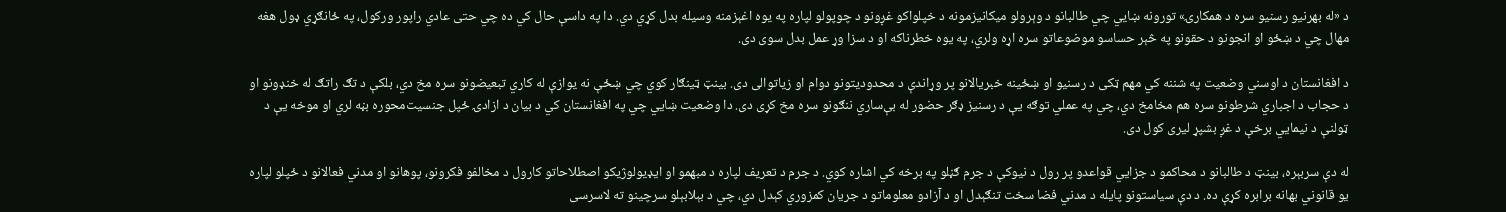د «له بهرنيو رسنيو سره د همکارۍ» تورونه ښايي چي طالبانو د وېرولو ميکانيزمونه د خپلواکو غږونو د چوپولو لپاره په يوه اغېزمنه وسيله بدل کړي دي. دا په داسې حال کي ده چي حتی عادي راپور ورکول، په ځانګړي ډول هغه مهال چي د ښځو او انجونو د حقونو په څېر حساسو موضوعاتو سره اړه ولري، په يوه خطرناکه او د سزا وړ عمل بدل سوی دی.

د افغانستان د اوسني وضعيت په شننه کي مهم ټکی د رسنيو او ښځينه خبريالانو پر وړاندې د محدوديتونو دوام او زياتوالی دی. بينټ ټينګار کوي چي ښځې نه يوازې له کاري تبعيضونو سره مخ دي، بلکې د تګ راتګ له خنډونو او د حجاب د اجباري شرطونو سره هم مخامخ دي، چي په عملي توګه يې د رسنيز ډګر حضور له بې‌ساري ننګونو سره مخ کړی دی. دا وضعيت ښايي چي په افغانستان کي د بيان د ازادۍ ځپل جنسيت‌محوره بڼه لري او موخه يې د ټولنې د نيمايي برخې د غږ بشپړ لیری کول دی.

له دې سربېره، بينټ د طالبانو د محاکمو د جزايي قواعدو پر رول د نيوکې د جرم ګڼلو په برخه کي اشاره کوي. د جرم د تعريف لپاره د مبهمو او ايډيولوژيکو اصطلاحاتو کارول د مخالفو فکرونو، پوهانو او مدني فعالانو د ځپلو لپاره يو قانوني بهانه برابره کړې ده. د دې سياستونو پايله د مدني فضا سخت تنګېدل او د آزادو معلوماتو د جريان کمزوري کېدل دي، چي د بېلابېلو سرچينو ته لاسرسی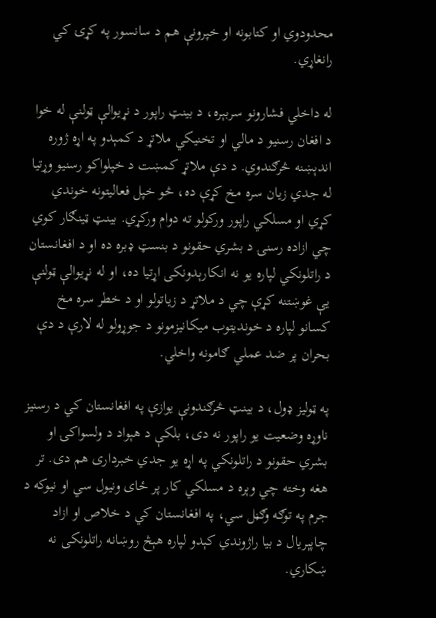محدودوي او کتابونه او خپرونې هم د سانسور په کړۍ کي رانغاړي.

له داخلي فشارونو سربېره، د بينټ راپور د نړيوالې ټولنې له خوا د افغان رسنيو د مالي او تخنيکي ملاتړ د کمېدو په اړه ژوره اندېښنه څرګندوي. د دې ملاتړ کمښت د خپلواکو رسنيو وړتيا له جدي زيان سره مخ کړې ده، څو خپل فعاليتونه خوندي کړي او مسلکي راپور ورکولو ته دوام ورکړي. بينټ ټينګار کوي چي ازاده رسنۍ د بشري حقونو د بنسټ ډبره ده او د افغانستان د راتلونکي لپاره يو نه انکارېدونکی اړتیا ده، او له نړيوالې ټولنې يې غوښتنه کړې چي د ملاتړ د زياتولو او د خطر سره مخ کسانو لپاره د خونديتوب ميکانيزمونو د جوړولو له لارې د دې بحران پر ضد عملي ګامونه واخلي.

په ټوليز ډول، د بينټ څرګندونې يوازې په افغانستان کي د رسنيز ناوړه وضعيت يو راپور نه دی، بلکې د هېواد د ولسواکۍ او بشري حقونو د راتلونکي په اړه يو جدي خبرداری هم دی. تر هغه وخته چي وېره د مسلکي کار پر ځای ونيول سي او نيوکه د جرم په توګه وګڼل سي، په افغانستان کي د خلاص او ازاد چاپېريال د بيا راژوندي کېدو لپاره هېڅ روښانه راتلونکی نه ښکاري.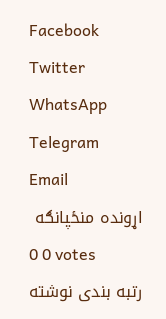Facebook
Twitter
WhatsApp
Telegram
Email
اړونده منځپانګه
0 0 votes
رتبه بندی نوشته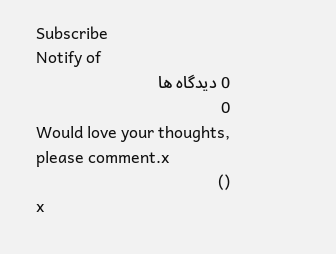Subscribe
Notify of
0 دیدگاه ها
0
Would love your thoughts, please comment.x
()
x